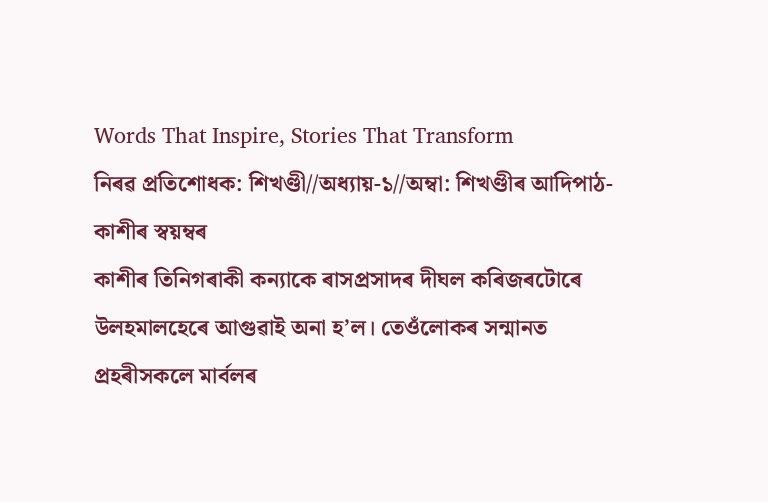Words That Inspire, Stories That Transform
নিৰৱ প্ৰতিশোধক: শিখণ্ডী//অধ্যায়-১//অম্বা: শিখণ্ডীৰ আদিপাঠ-কাশীৰ স্বয়ম্বৰ
কাশীৰ তিনিগৰাকী কন্যাকে ৰাসপ্ৰসাদৰ দীঘল কৰিজৰটোৰে উলহমালহেৰে আগুৱাই অনা হ’ল। তেওঁলোকৰ সন্মানত প্ৰহৰীসকলে মাৰ্বলৰ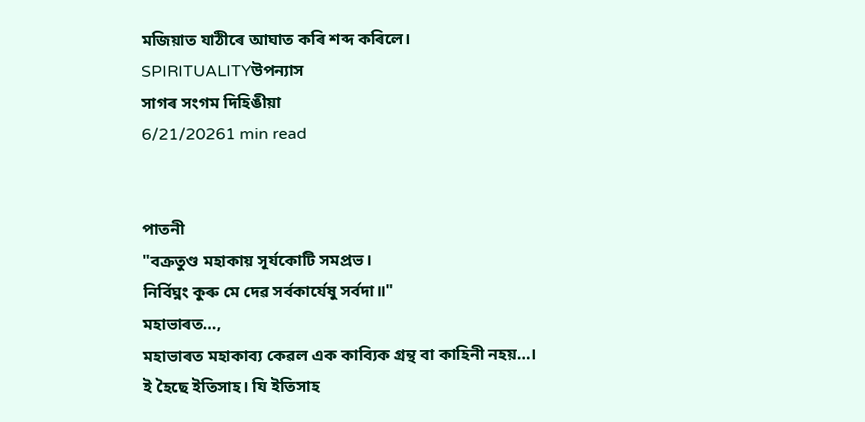মজিয়াত যাঠীৰে আঘাত কৰি শব্দ কৰিলে।
SPIRITUALITYউপন্যাস
সাগৰ সংগম দিহিঙীয়া
6/21/20261 min read


পাতনী
"বক্ৰতুণ্ড মহাকায় সূৰ্যকোটি সমপ্ৰভ।
নিৰ্বিঘ্নং কুৰু মে দেৱ সৰ্বকাৰ্যেষু সৰ্বদা॥"
মহাভাৰত…,
মহাভাৰত মহাকাব্য কেৱল এক কাব্যিক গ্ৰন্থ বা কাহিনী নহয়…। ই হৈছে ইতিসাহ। যি ইতিসাহ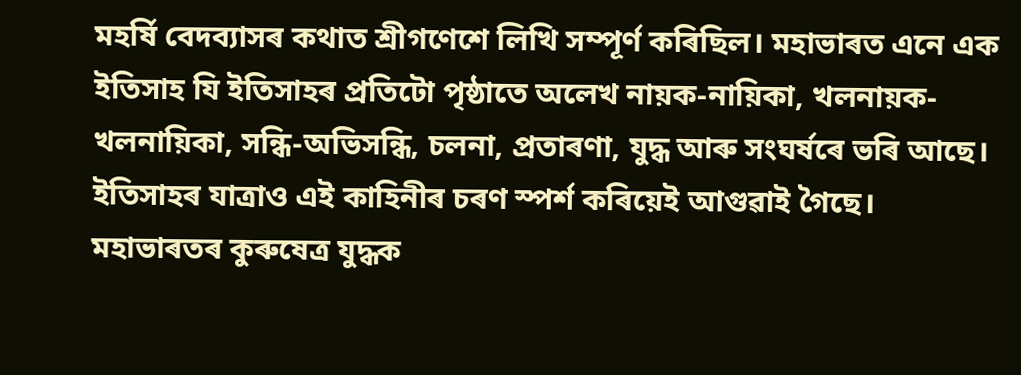মহৰ্ষি বেদব্যাসৰ কথাত শ্ৰীগণেশে লিখি সম্পূৰ্ণ কৰিছিল। মহাভাৰত এনে এক ইতিসাহ যি ইতিসাহৰ প্ৰতিটো পৃষ্ঠাতে অলেখ নায়ক-নায়িকা, খলনায়ক-খলনায়িকা, সন্ধি-অভিসন্ধি, চলনা, প্ৰতাৰণা, যুদ্ধ আৰু সংঘৰ্ষৰে ভৰি আছে।
ইতিসাহৰ যাত্ৰাও এই কাহিনীৰ চৰণ স্পৰ্শ কৰিয়েই আগুৱাই গৈছে।
মহাভাৰতৰ কুৰুষেত্ৰ যুদ্ধক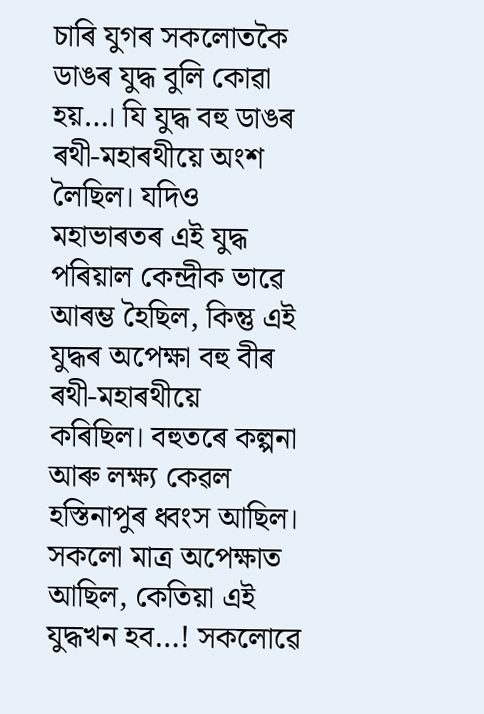চাৰি যুগৰ সকলোতকৈ ডাঙৰ যুদ্ধ বুলি কোৱা হয়…। যি যুদ্ধ বহু ডাঙৰ ৰথী-মহাৰথীয়ে অংশ লৈছিল। যদিও মহাভাৰতৰ এই যুদ্ধ পৰিয়াল কেন্দ্ৰীক ভাৱে আৰম্ভ হৈছিল, কিন্তু এই যুদ্ধৰ অপেক্ষা বহু বীৰ ৰথী-মহাৰথীয়ে কৰিছিল। বহুতৰে কল্পনা আৰু লক্ষ্য কেৱল হস্তিনাপুৰ ধ্বংস আছিল। সকলো মাত্ৰ অপেক্ষাত আছিল, কেতিয়া এই যুদ্ধখন হব…! সকলোৱে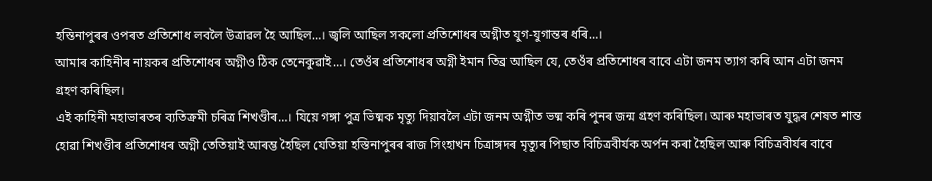হস্তিনাপুৰৰ ওপৰত প্ৰতিশোধ লবলৈ উত্ৰাৱল হৈ আছিল…। জ্বলি আছিল সকলো প্ৰতিশোধৰ অগ্নীত যুগ-যুগান্তৰ ধৰি…।
আমাৰ কাহিনীৰ নায়কৰ প্ৰতিশোধৰ অগ্নীও ঠিক তেনেকুৱাই…। তেওঁৰ প্ৰতিশোধৰ অগ্নী ইমান তিব্ৰ আছিল যে, তেওঁৰ প্ৰতিশোধৰ বাবে এটা জনম ত্যাগ কৰি আন এটা জনম গ্ৰহণ কৰিছিল।
এই কাহিনী মহাভাৰতৰ ব্যতিক্ৰমী চৰিত্ৰ শিখণ্ডীৰ…। যিয়ে গঙ্গা পুত্ৰ ভিষ্মক মৃত্যু দিয়াবলৈ এটা জনম অগ্নীত ভষ্ম কৰি পুনৰ জন্ম গ্ৰহণ কৰিছিল। আৰু মহাভাৰত যুদ্ধৰ শেষত শান্ত হোৱা শিখণ্ডীৰ প্ৰতিশোধৰ অগ্নী তেতিয়াই আৰম্ভ হৈছিল যেতিয়া হস্তিনাপুৰৰ ৰাজ সিংহাখন চিত্ৰাঙ্গদৰ মৃত্যুৰ পিছাত বিচিত্ৰবীৰ্যক অৰ্পন কৰা হৈছিল আৰু বিচিত্ৰবীৰ্যৰ বাবে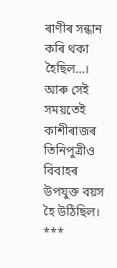ৰাণীৰ সন্ধান কৰি থকা হৈছিল…। আৰু সেই সময়তেই কাশীৰাজৰ তিনিপুত্ৰীও বিবাহৰ উপযুক্ত বয়স হৈ উঠিছিল।
***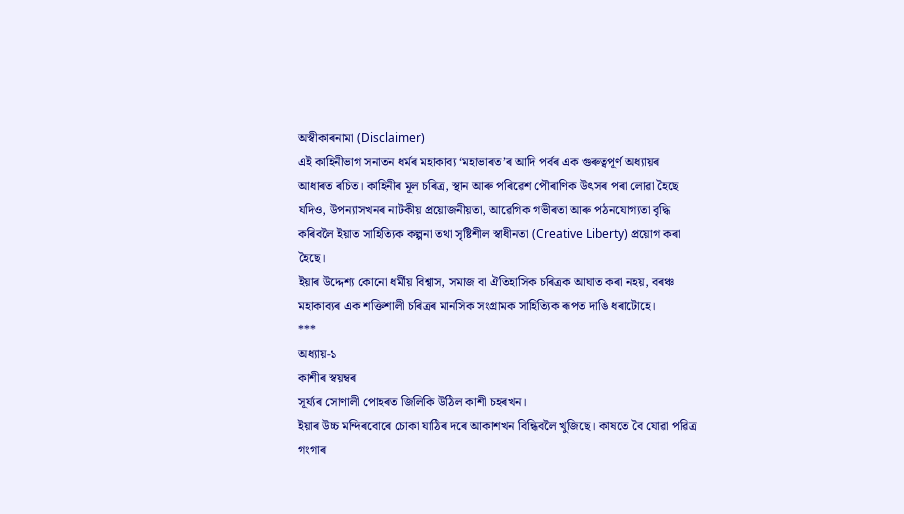অস্বীকাৰনামা (Disclaimer)
এই কাহিনীভাগ সনাতন ধৰ্মৰ মহাকাব্য ‘মহাভাৰত’ৰ আদি পৰ্বৰ এক গুৰুত্বপূৰ্ণ অধ্যায়ৰ আধাৰত ৰচিত। কাহিনীৰ মূল চৰিত্ৰ, স্থান আৰু পৰিৱেশ পৌৰাণিক উৎসৰ পৰা লোৱা হৈছে যদিও, উপন্যাসখনৰ নাটকীয় প্ৰয়োজনীয়তা, আৱেগিক গভীৰতা আৰু পঠনযোগ্যতা বৃদ্ধি কৰিবলৈ ইয়াত সাহিত্যিক কল্পনা তথা সৃষ্টিশীল স্বাধীনতা (Creative Liberty) প্ৰয়োগ কৰা হৈছে।
ইয়াৰ উদ্দেশ্য কোনো ধৰ্মীয় বিশ্বাস, সমাজ বা ঐতিহাসিক চৰিত্ৰক আঘাত কৰা নহয়, বৰঞ্চ মহাকাব্যৰ এক শক্তিশালী চৰিত্ৰৰ মানসিক সংগ্ৰামক সাহিত্যিক ৰূপত দাঙি ধৰাটোহে।
***
অধ্যায়-১
কাশীৰ স্বয়ম্বৰ
সূৰ্য্যৰ সোণালী পোহৰত জিলিকি উঠিল কাশী চহৰখন।
ইয়াৰ উচ্চ মন্দিৰবোৰে চোকা যাঠিৰ দৰে আকাশখন বিন্ধিবলৈ খুজিছে। কাষতে বৈ যোৱা পৱিত্ৰ গংগাৰ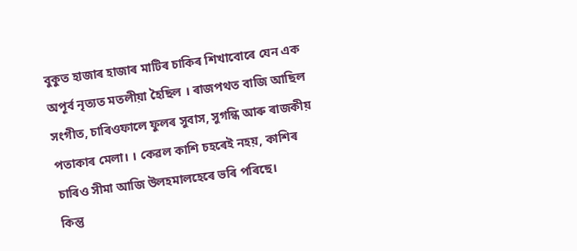বুকুত হাজাৰ হাজাৰ মাটিৰ চাকিৰ শিখাবোৰে যেন এক অপূৰ্ব নৃত্যত মতলীয়া হৈছিল । ৰাজপথত বাজি আছিল সংগীত, চাৰিওফালে ফুলৰ সুবাস, সুগন্ধি আৰু ৰাজকীয় পতাকাৰ মেলা। । কেৱল কাশি চহৰেই নহয়, কাশিৰ চাৰিও সীমা আজি উলহমালহেৰে ভৰি পৰিছে।
কিন্তু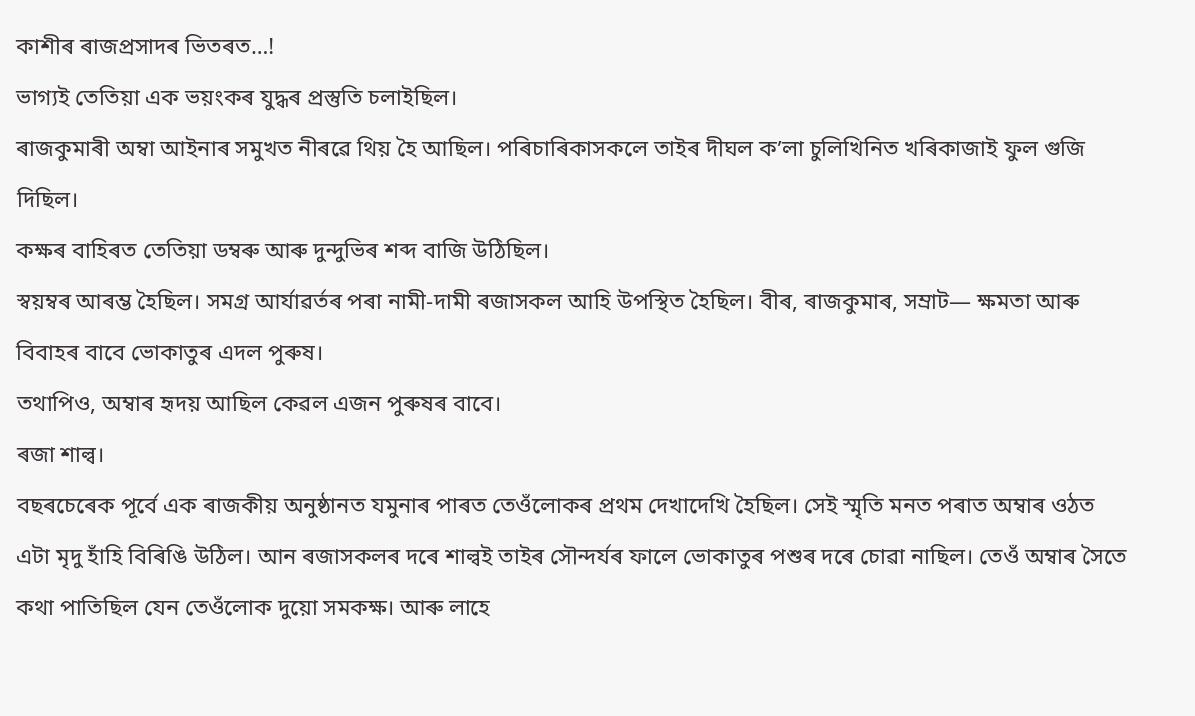কাশীৰ ৰাজপ্ৰসাদৰ ভিতৰত…!
ভাগ্যই তেতিয়া এক ভয়ংকৰ যুদ্ধৰ প্ৰস্তুতি চলাইছিল।
ৰাজকুমাৰী অম্বা আইনাৰ সমুখত নীৰৱে থিয় হৈ আছিল। পৰিচাৰিকাসকলে তাইৰ দীঘল ক’লা চুলিখিনিত খৰিকাজাই ফুল গুজি দিছিল।
কক্ষৰ বাহিৰত তেতিয়া ডম্বৰু আৰু দুন্দুভিৰ শব্দ বাজি উঠিছিল।
স্বয়ম্বৰ আৰম্ভ হৈছিল। সমগ্ৰ আৰ্যাৱৰ্তৰ পৰা নামী-দামী ৰজাসকল আহি উপস্থিত হৈছিল। বীৰ, ৰাজকুমাৰ, সম্ৰাট— ক্ষমতা আৰু বিবাহৰ বাবে ভোকাতুৰ এদল পুৰুষ।
তথাপিও, অম্বাৰ হৃদয় আছিল কেৱল এজন পুৰুষৰ বাবে।
ৰজা শাল্ব।
বছৰচেৰেক পূৰ্বে এক ৰাজকীয় অনুষ্ঠানত যমুনাৰ পাৰত তেওঁলোকৰ প্ৰথম দেখাদেখি হৈছিল। সেই স্মৃতি মনত পৰাত অম্বাৰ ওঠত এটা মৃদু হাঁহি বিৰিঙি উঠিল। আন ৰজাসকলৰ দৰে শাল্বই তাইৰ সৌন্দৰ্যৰ ফালে ভোকাতুৰ পশুৰ দৰে চোৱা নাছিল। তেওঁ অম্বাৰ সৈতে কথা পাতিছিল যেন তেওঁলোক দুয়ো সমকক্ষ। আৰু লাহে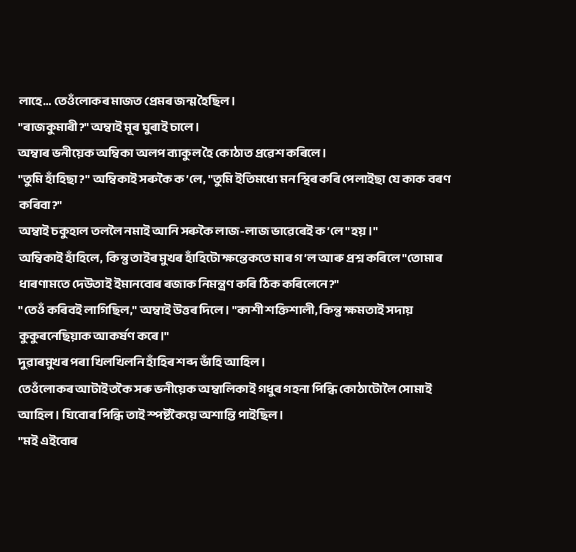লাহে… তেওঁলোকৰ মাজত প্ৰেমৰ জন্ম হৈছিল।
"ৰাজকুমাৰী?" অম্বাই মূৰ ঘুৰাই চালে।
অম্বাৰ ভনীয়েক অম্বিকা অলপ ব্যাকুল হৈ কোঠাত প্ৰৱেশ কৰিলে।
"তুমি হাঁহিছা?" অম্বিকাই সৰুকৈ ক’লে, "তুমি ইতিমধ্যে মন স্থিৰ কৰি পেলাইছা যে কাক বৰণ কৰিবা?"
অম্বাই চকুহাল তললৈ নমাই আনি সৰুকৈ লাজ-লাজ ভাৱেৰেই ক’লে "হয়।"
অম্বিকাই হাঁহিলে, কিন্তু তাইৰ মুখৰ হাঁহিটো ক্ষন্তেকতে মাৰ গ’ল আৰু প্ৰশ্ন কৰিলে "তোমাৰ ধাৰণামতে দেউতাই ইমানবোৰ ৰজাক নিমন্ত্ৰণ কৰি ঠিক কৰিলেনে?"
"তেওঁ কৰিবই লাগিছিল," অম্বাই উত্তৰ দিলে। "কাশী শক্তিশালী, কিন্তু ক্ষমতাই সদায় কুকুৰনেছিয়াক আকৰ্ষণ কৰে।"
দুৱাৰমুখৰ পৰা খিলখিলনি হাঁহিৰ শব্দ ভাঁহি আহিল।
তেওঁলোকৰ আটাইতকৈ সৰু ভনীয়েক অম্বালিকাই গধুৰ গহনা পিন্ধি কোঠাটোলৈ সোমাই আহিল। যিবোৰ পিন্ধি তাই স্পষ্টকৈয়ে অশান্তি পাইছিল।
"মই এইবোৰ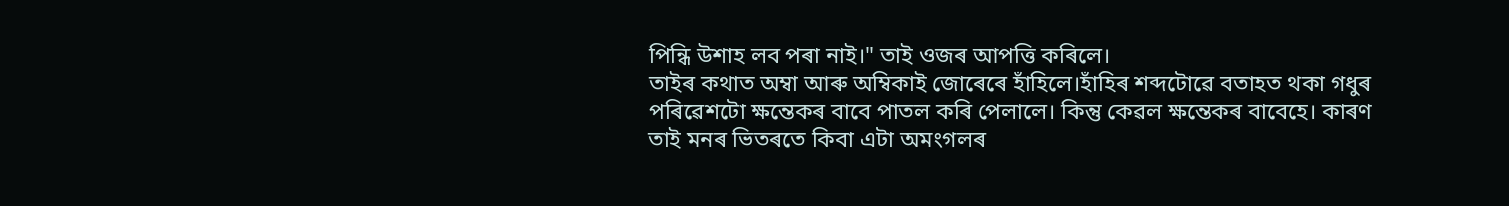পিন্ধি উশাহ লব পৰা নাই।" তাই ওজৰ আপত্তি কৰিলে।
তাইৰ কথাত অম্বা আৰু অম্বিকাই জোৰেৰে হাঁহিলে।হাঁহিৰ শব্দটোৱে বতাহত থকা গধুৰ পৰিৱেশটো ক্ষন্তেকৰ বাবে পাতল কৰি পেলালে। কিন্তু কেৱল ক্ষন্তেকৰ বাবেহে। কাৰণ তাই মনৰ ভিতৰতে কিবা এটা অমংগলৰ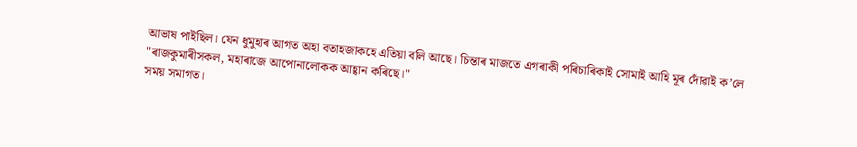আভাষ পাইছিল। যেন ধুমুহাৰ আগত অহা বতাহজাকহে এতিয়া বলি আছে। চিন্তাৰ মাজতে এগৰাকী পৰিচাৰিকাই সোমাই আহি মূৰ দোঁৱাই ক’লে "ৰাজকুমাৰীসকল, মহাৰাজে আপোনালোকক আহ্বান কৰিছে।"
সময় সমাগত।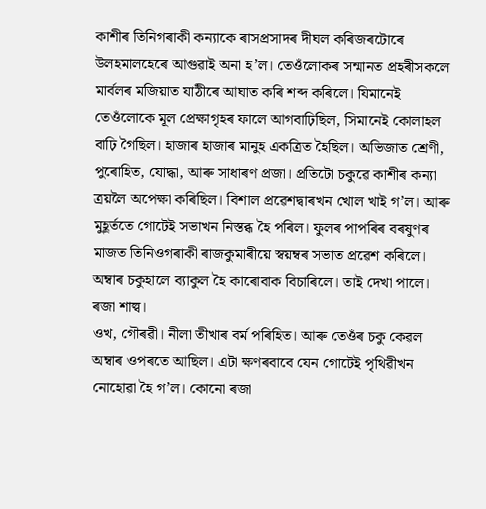কাশীৰ তিনিগৰাকী কন্যাকে ৰাসপ্ৰসাদৰ দীঘল কৰিজৰটোৰে উলহমালহেৰে আগুৱাই অনা হ’ল। তেওঁলোকৰ সন্মানত প্ৰহৰীসকলে মাৰ্বলৰ মজিয়াত যাঠীৰে আঘাত কৰি শব্দ কৰিলে। যিমানেই তেওঁলোকে মূল প্ৰেক্ষাগৃহৰ ফালে আগবাঢ়িছিল, সিমানেই কোলাহল বাঢ়ি গৈছিল। হাজাৰ হাজাৰ মানুহ একত্ৰিত হৈছিল। অভিজাত শ্ৰেণী, পুৰোহিত, যোদ্ধা, আৰু সাধাৰণ প্ৰজা। প্ৰতিটো চকুৱে কাশীৰ কন্যা ত্ৰয়লৈ অপেক্ষা কৰিছিল। বিশাল প্ৰৱেশদ্বাৰখন খোল খাই গ’ল। আৰু মুহূৰ্ততে গোটেই সভাখন নিস্তব্ধ হৈ পৰিল। ফুলৰ পাপৰিৰ বৰষুণৰ মাজত তিনিওগৰাকী ৰাজকুমাৰীয়ে স্বয়ম্বৰ সভাত প্ৰৱেশ কৰিলে।
অম্বাৰ চকুহালে ব্যাকুল হৈ কাৰোবাক বিচাৰিলে। তাই দেখা পালে।
ৰজা শাল্ব।
ওখ, গৌৰৱী। নীলা তীখাৰ বৰ্ম পৰিহিত। আৰু তেওঁৰ চকু কেৱল অম্বাৰ ওপৰতে আছিল। এটা ক্ষণৰবাবে যেন গোটেই পৃথিৱীখন নোহোৱা হৈ গ’ল। কোনো ৰজা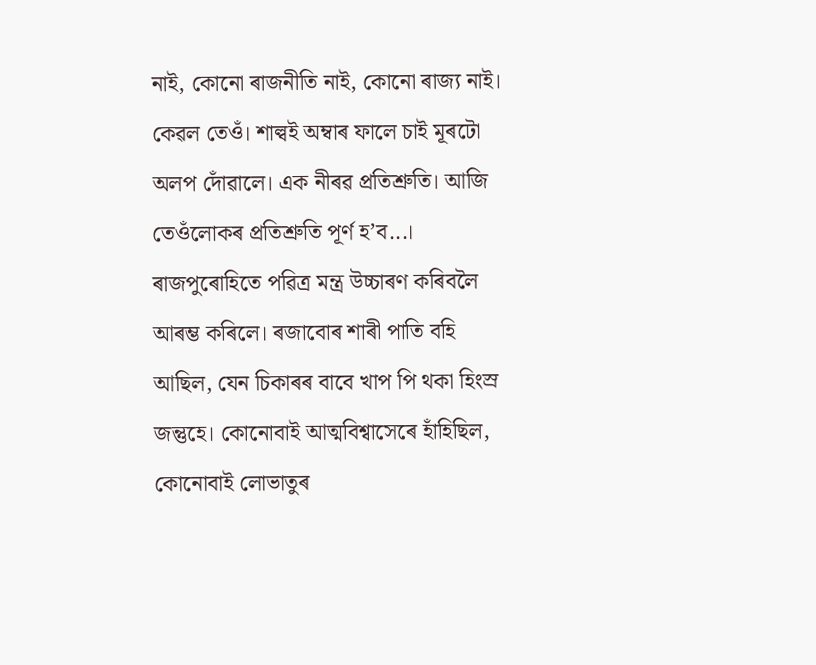নাই, কোনো ৰাজনীতি নাই, কোনো ৰাজ্য নাই। কেৱল তেওঁ। শাল্বই অম্বাৰ ফালে চাই মূৰটো অলপ দোঁৱালে। এক নীৰৱ প্ৰতিশ্ৰুতি। আজি তেওঁলোকৰ প্ৰতিশ্ৰুতি পূৰ্ণ হ’ব...।
ৰাজপুৰোহিতে পৱিত্ৰ মন্ত্ৰ উচ্চাৰণ কৰিবলৈ আৰম্ভ কৰিলে। ৰজাবোৰ শাৰী পাতি বহি আছিল, যেন চিকাৰৰ বাবে খাপ পি থকা হিংস্ৰ জন্তুহে। কোনোবাই আত্মবিশ্বাসেৰে হাঁহিছিল, কোনোবাই লোভাতুৰ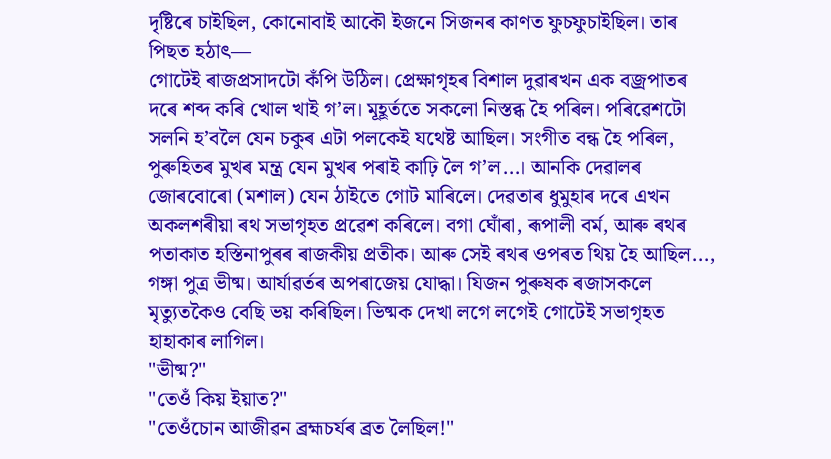দৃষ্টিৰে চাইছিল, কোনোবাই আকৌ ইজনে সিজনৰ কাণত ফুচফুচাইছিল। তাৰ পিছত হঠাৎ—
গোটেই ৰাজপ্ৰসাদটো কঁপি উঠিল। প্ৰেক্ষাগৃহৰ বিশাল দুৱাৰখন এক বজ্ৰপাতৰ দৰে শব্দ কৰি খোল খাই গ’ল। মূহূৰ্ততে সকলো নিস্তব্ধ হৈ পৰিল। পৰিৱেশটো সলনি হ’বলৈ যেন চকুৰ এটা পলকেই যথেষ্ট আছিল। সংগীত বন্ধ হৈ পৰিল, পুৰুহিতৰ মুখৰ মন্ত্ৰ যেন মুখৰ পৰাই কাঢ়ি লৈ গ’ল...। আনকি দেৱালৰ জোৰবোৰো (মশাল) যেন ঠাইতে গোট মাৰিলে। দেৱতাৰ ধুমুহাৰ দৰে এখন অকলশৰীয়া ৰথ সভাগৃহত প্ৰৱেশ কৰিলে। বগা ঘোঁৰা, ৰূপালী বৰ্ম, আৰু ৰথৰ পতাকাত হস্তিনাপুৰৰ ৰাজকীয় প্ৰতীক। আৰু সেই ৰথৰ ওপৰত থিয় হৈ আছিল..., গঙ্গা পুত্ৰ ভীষ্ম। আৰ্যাৱৰ্তৰ অপৰাজেয় যোদ্ধা। যিজন পুৰুষক ৰজাসকলে মৃত্যুতকৈও বেছি ভয় কৰিছিল। ভিষ্মক দেখা লগে লগেই গোটেই সভাগৃহত হাহাকাৰ লাগিল।
"ভীষ্ম?"
"তেওঁ কিয় ইয়াত?"
"তেওঁচোন আজীৱন ব্ৰহ্মচৰ্যৰ ব্ৰত লৈছিল!"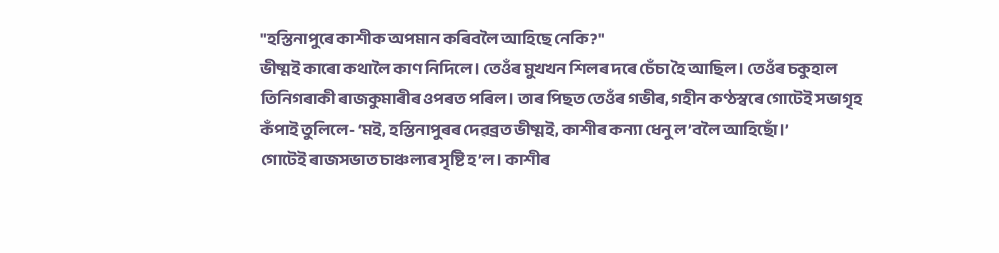"হস্তিনাপুৰে কাশীক অপমান কৰিবলৈ আহিছে নেকি?"
ভীষ্মই কাৰো কথালৈ কাণ নিদিলে। তেওঁৰ মুখখন শিলৰ দৰে চেঁচা হৈ আছিল। তেওঁৰ চকুহাল তিনিগৰাকী ৰাজকুমাৰীৰ ওপৰত পৰিল। তাৰ পিছত তেওঁৰ গভীৰ, গহীন কণ্ঠস্বৰে গোটেই সভাগৃহ কঁপাই তুলিলে- ‘মই, হস্তিনাপুৰৰ দেৱব্ৰত ভীষ্মই, কাশীৰ কন্যা ধেনু ল’বলৈ আহিছোঁ।’
গোটেই ৰাজসভাত চাঞ্চল্যৰ সৃষ্টি হ’ল। কাশীৰ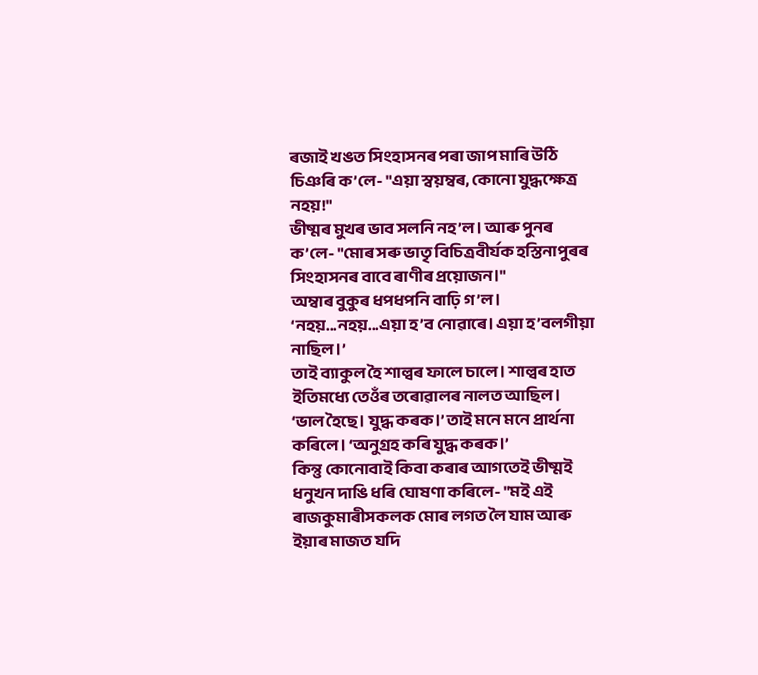ৰজাই খঙত সিংহাসনৰ পৰা জাপ মাৰি উঠি চিঞৰি ক’লে- "এয়া স্বয়ম্বৰ, কোনো যুদ্ধক্ষেত্ৰ নহয়!"
ভীষ্মৰ মুখৰ ভাব সলনি নহ’ল। আৰু পুনৰ ক’লে- "মোৰ সৰু ভাতৃ বিচিত্ৰবীৰ্যক হস্তিনাপুৰৰ সিংহাসনৰ বাবে ৰাণীৰ প্ৰয়োজন।"
অম্বাৰ বুকুৰ ধপধপনি বাঢ়ি গ’ল।
‘নহয়...নহয়...এয়া হ’ব নোৱাৰে। এয়া হ’বলগীয়া নাছিল।’
তাই ব্যাকুল হৈ শাল্বৰ ফালে চালে। শাল্বৰ হাত ইতিমধ্যে তেওঁৰ তৰোৱালৰ নালত আছিল।
‘ভাল হৈছে। যুদ্ধ কৰক।’ তাই মনে মনে প্ৰাৰ্থনা কৰিলে। ‘অনুগ্ৰহ কৰি যুদ্ধ কৰক।’
কিন্তু কোনোবাই কিবা কৰাৰ আগতেই ভীষ্মই ধনুখন দাঙি ধৰি ঘোষণা কৰিলে- "মই এই ৰাজকুমাৰীসকলক মোৰ লগত লৈ যাম আৰু ইয়াৰ মাজত যদি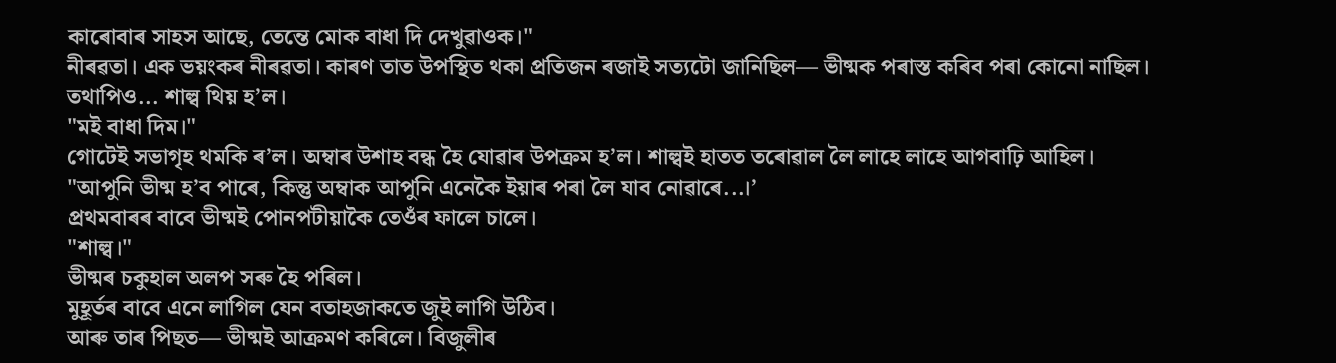কাৰোবাৰ সাহস আছে, তেন্তে মোক বাধা দি দেখুৱাওক।"
নীৰৱতা। এক ভয়ংকৰ নীৰৱতা। কাৰণ তাত উপস্থিত থকা প্ৰতিজন ৰজাই সত্যটো জানিছিল— ভীষ্মক পৰাস্ত কৰিব পৰা কোনো নাছিল। তথাপিও... শাল্ব থিয় হ’ল।
"মই বাধা দিম।"
গোটেই সভাগৃহ থমকি ৰ’ল। অম্বাৰ উশাহ বন্ধ হৈ যোৱাৰ উপক্ৰম হ’ল। শাল্বই হাতত তৰোৱাল লৈ লাহে লাহে আগবাঢ়ি আহিল।
"আপুনি ভীষ্ম হ’ব পাৰে, কিন্তু অম্বাক আপুনি এনেকৈ ইয়াৰ পৰা লৈ যাব নোৱাৰে...।’
প্ৰথমবাৰৰ বাবে ভীষ্মই পোনপটীয়াকৈ তেওঁৰ ফালে চালে।
"শাল্ব।"
ভীষ্মৰ চকুহাল অলপ সৰু হৈ পৰিল।
মুহূৰ্তৰ বাবে এনে লাগিল যেন বতাহজাকতে জুই লাগি উঠিব।
আৰু তাৰ পিছত— ভীষ্মই আক্ৰমণ কৰিলে। বিজুলীৰ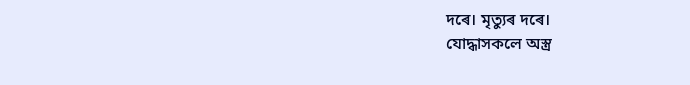দৰে। মৃত্যুৰ দৰে।
যোদ্ধাসকলে অস্ত্ৰ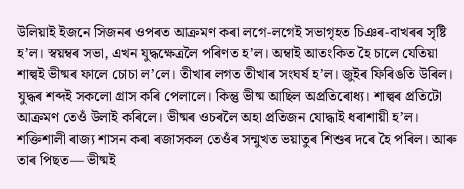উলিয়াই ইজনে সিজনৰ ওপৰত আক্ৰমণ কৰা লগে-লগেই সভাগৃহত চিঞৰ-বাখৰৰ সৃষ্টি হ’ল। স্বয়ম্বৰ সভা, এখন যুদ্ধক্ষেত্ৰলৈ পৰিণত হ’ল। অম্বাই আতংকিত হৈ চালে যেতিয়া শাল্বই ভীষ্মৰ ফালে চোচা ল’লে। তীখাৰ লগত তীখাৰ সংঘৰ্ষ হ’ল। জুইৰ ফিৰিঙতি উৰিল। যুদ্ধৰ শব্দই সকলো গ্ৰাস কৰি পেলালে। কিন্তু ভীষ্ম আছিল অপ্ৰতিৰোধ্য। শাল্বৰ প্ৰতিটো আক্ৰমণ তেওঁ উলাই কৰিলে। ভীষ্মৰ ওচৰলৈ অহা প্ৰতিজন যোদ্ধাই ধৰাশায়ী হ’ল। শক্তিশালী ৰাজ্য শাসন কৰা ৰজাসকল তেওঁৰ সন্মুখত ভয়াতুৰ শিশুৰ দৰে হৈ পৰিল। আৰু তাৰ পিছত— ভীষ্মই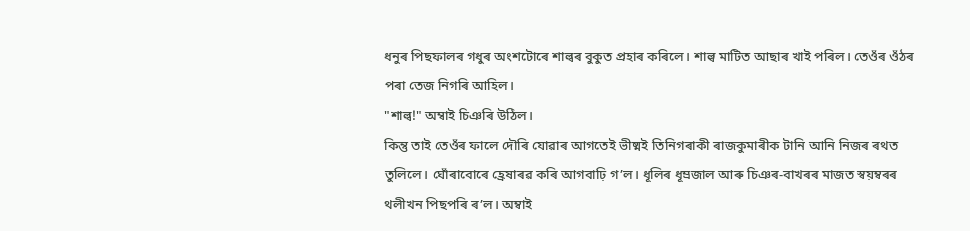ধনুৰ পিছফালৰ গধুৰ অংশটোৰে শাল্বৰ বুকুত প্ৰহাৰ কৰিলে। শাল্ব মাটিত আছাৰ খাই পৰিল। তেওঁৰ ওঁঠৰ পৰা তেজ নিগৰি আহিল।
"শাল্ব!" অম্বাই চিঞৰি উঠিল।
কিন্তু তাই তেওঁৰ ফালে দৌৰি যোৱাৰ আগতেই ভীষ্মই তিনিগৰাকী ৰাজকুমাৰীক টানি আনি নিজৰ ৰথত তুলিলে। ঘোঁৰাবোৰে হ্ৰেষাৰৱ কৰি আগবাঢ়ি গ’ল। ধূলিৰ ধূম্ৰজাল আৰু চিঞৰ-বাখৰৰ মাজত স্বয়ম্বৰৰ থলীখন পিছপৰি ৰ’ল। অম্বাই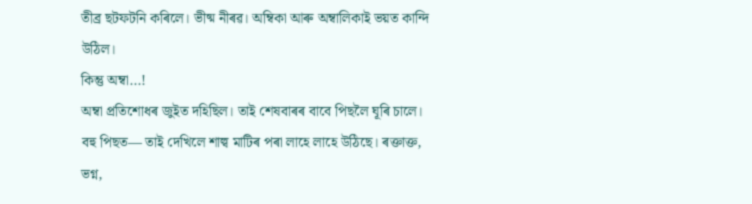তীব্ৰ ছটফটনি কৰিলে। ভীষ্ম নীৰৱ। অম্বিকা আৰু অম্বালিকাই ভয়ত কান্দি উঠিল।
কিন্তু অম্বা...!
অম্বা প্ৰতিশোধৰ জুইত দহিছিল। তাই শেষবাৰৰ বাবে পিছলৈ ঘূৰি চালে। বহু পিছত— তাই দেখিলে শাল্ব মাটিৰ পৰা লাহে লাহে উঠিছে। ৰক্তাক্ত, ভগ্ন,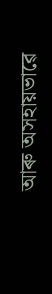আৰু অসহায়ভাৱে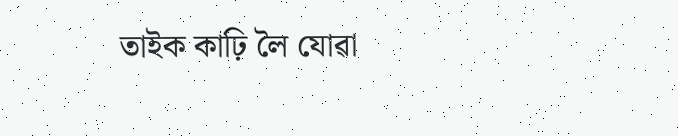তাইক কাঢ়ি লৈ যোৱা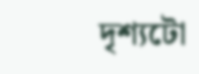দৃশ্যটো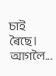চাই ৰৈছে।
আগলৈ...